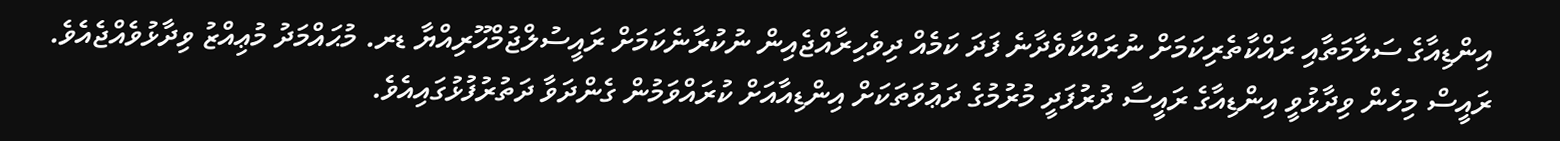އިންޑިއާގެ ސަލާމަތާއި ރައްކާތެރިކަމަށް ނުރައްކާވެދާނެ ފަދަ ކަމެއް ދިވެހިރާއްޖެއިން ނުކުރާނެކަމަށް ރައީސުލްޖުމްހޫރިއްޔާ ޑރ. މުޙައްމަދު މުޢިއްޒު ވިދާޅުވެއްޖެއެވެ.
ރައީސް މިހެން ވިދާޅުވީ އިންޑިއާގެ ރައީސާ ދުރުފަދީ މުރުމުގެ ދަޢުވަތަކަށް އިންޑިއާއަށް ކުރައްވަމުން ގެންދަވާ ދަތުރުފުޅުގައިއެވެ.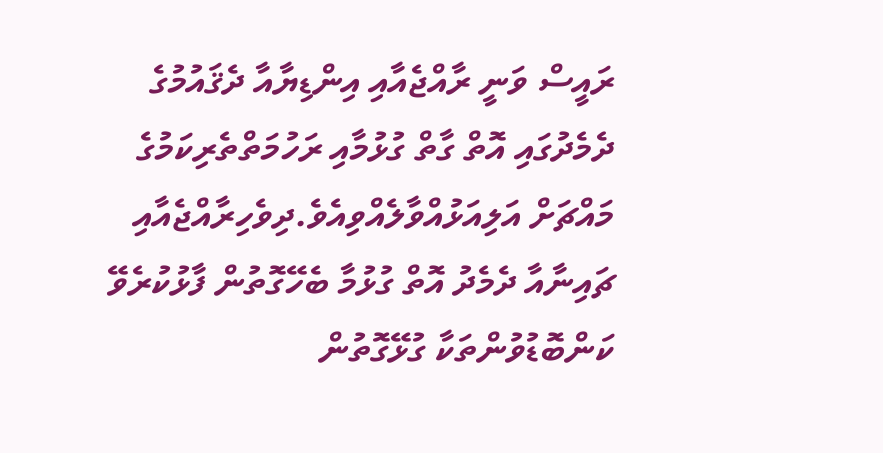ރައީސް ވަނީ ރާއްޖެއާއި އިންޑިޔާއާ ދެޤައުމުގެ ދެމެދުގައި އޮތް ގާތް ގުޅުމާއި ރަހުމަތްތެރިކަމުގެ މައްޗަށް އަލިއަޅުއްވާލެއްވިއެވެ.ދިވެހިރާއްޖެއާއި ޗައިނާއާ ދެމެދު އޮތް ގުޅުމާ ބެހޭގޮތުން ފާޅުކުރެވޭ ކަންބޮޑުވުންތަކާ ގުޅޭގޮތުން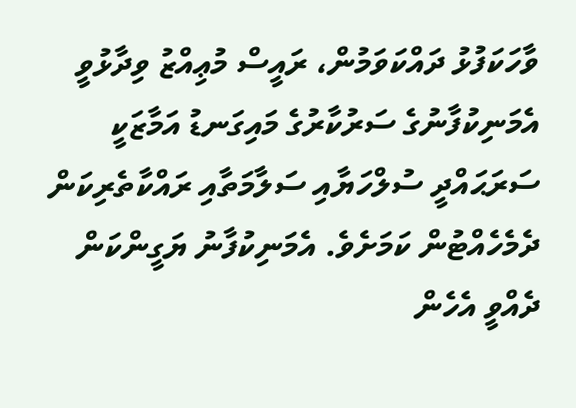ވާހަކަފުޅު ދައްކަވަމުން، ރައީސް މުޢިއްޒު ވިދާޅުވީ އެމަނިކުފާނުގެ ސަރުކާރުގެ މައިގަނޑު އަމާޒަކީ ސަރަޙައްދީ ސުލްހަޔާއި ސަލާމަތާއި ރައްކާތެރިކަން ދެމެހެއްޓުން ކަމަށެވެ. އެމަނިކުފާނު ޔަގީންކަން ދެއްވީ އެހެން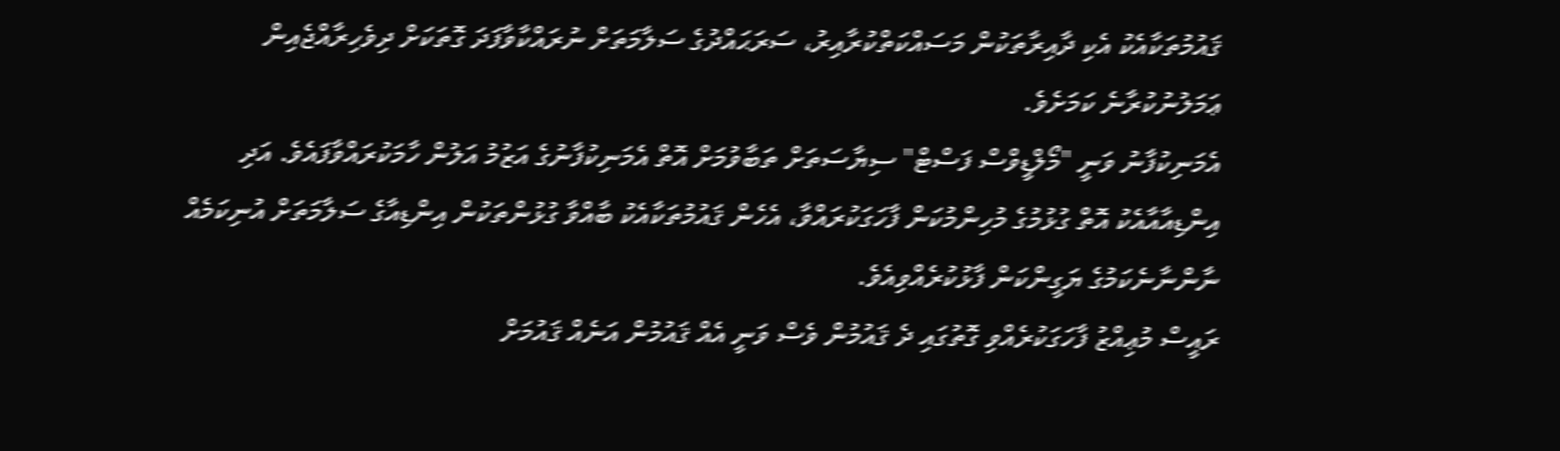ޤައުމުތަކާއެކު އެކި ދާއިރާތަކުން މަސައްކަތްކުރާއިރު، ސަރަޙައްދުގެ ސަލާމަތަށް ނުރައްކާވާފަދަ ގޮތަކަށް ދިވެހިރާއްޖެއިން ޢަމަލުނުކުރާނެ ކަމަށެވެ.
އެމަނިކުފާނު ވަނީ "މޯލްޑީވްސް ފަސްޓް" ސިޔާސަތަށް ތަބާވުމަށް އޮތް އެމަނިކުފާނުގެ އަޒުމު އަލުން ހާމަކުރައްވާފައެވެ. އަދި އިންޑިއާއާއެކު އޮތް ގުޅުމުގެ މުހިންމުކަން ފާހަގަކުރައްވާ، އެހެން ޤައުމުތަކާއެކު ބާއްވާ ގުޅުންތަކުން އިންޑިއާގެ ސަލާމަތަށް އުނިކަމެއް ނާންނާނެކަމުގެ ޔަގީންކަން ފާޅުކުރެއްވިއެވެ.
ރައީސް މުޢިއްޒު ފާހަގަކުރެއްވި ގޮތުގައި ދެ ޤައުމުން ވެސް ވަނީ އެއް ޤައުމުން އަނެއް ޤައުމަށް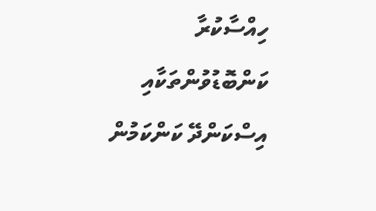ހިއްސާކުރާ ކަންބޮޑުވުންތަކާއި އިސްކަންދޭ ކަންކަމުން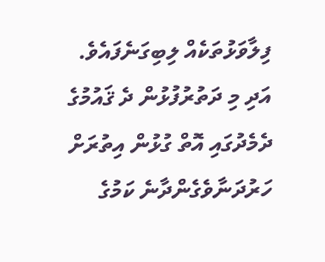ފިލާވަޅުތަކެއް ލިބިގަނެފައެވެ. އަދި މި ދަތުރުފުޅުން ދެ ޤައުމުގެ ދެމެދުގައި އޮތް ގުޅުން އިތުރަށް ހަރުދަނާވެގެންދާނެ ކަމުގެ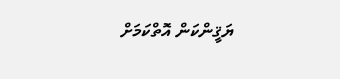ޔަޤީންކަން އޮތްކަމަށް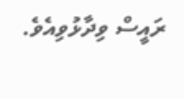ރައީސް ވިދާޅުވިއެވެ.